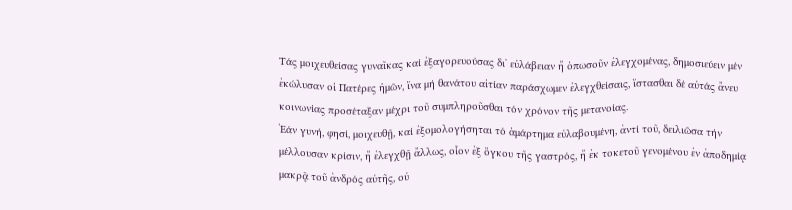Τάς μοιχευθείσας γυναῖκας καί ἐξαγορευούσας δι᾽ εὐλάβειαν ἤ ὁπωσοῦν ἐλεγχομένας, δημοσιεύειν μέν ἐκώλυσαν οἱ Πατέρες ἡμῶν, ἵνα μή θανάτου αἰτίαν παράσχωμεν ἐλεγχθείσαις, ἵστασθαι δέ αὐτάς ἄνευ κοινωνίας προσέταξαν μέχρι τοῦ συμπληροῦσθαι τόν χρόνον τῆς μετανοίας.
Ἐάν γυνή, φησί, μοιχευθῇ, καί ἐξομολογήσηται τό ἁμάρτημα εὐλαβουμένη, ἀντί τοῦ, δειλιῶσα τήν μέλλουσαν κρίσιν, ἤ ἐλεγχθῇ ἄλλως, οἷον ἐξ ὄγκου τῆς γαστρός, ἤ ἐκ τοκετοῦ γενομένου ἐν ἀποδημίᾳ μακρᾷ τοῦ ἀνδρός αὐτῆς, οὐ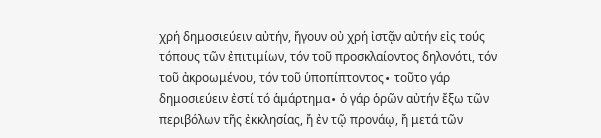χρή δημοσιεύειν αὐτήν, ἤγουν οὐ χρή ἰστᾷν αὐτήν εἰς τούς τόπους τῶν ἐπιτιμίων, τόν τοῦ προσκλαίοντος δηλονότι, τόν τοῦ ἀκροωμένου, τόν τοῦ ὑποπίπτοντος∙ τοῦτο γάρ δημοσιεύειν ἐστί τό ἁμάρτημα∙ ὁ γάρ ὁρῶν αὐτήν ἔξω τῶν περιβόλων τῆς ἐκκλησίας, ἤ ἐν τῷ προνάῳ, ἤ μετά τῶν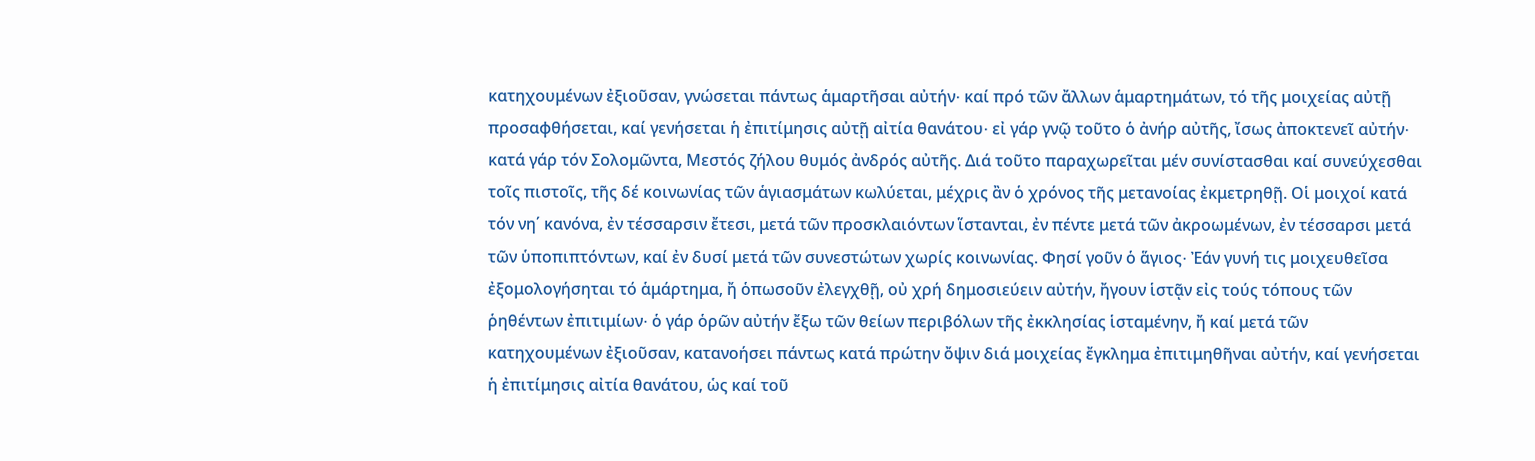κατηχουμένων ἐξιοῦσαν, γνώσεται πάντως ἁμαρτῆσαι αὐτήν∙ καί πρό τῶν ἄλλων ἁμαρτημάτων, τό τῆς μοιχείας αὐτῇ προσαφθήσεται, καί γενήσεται ἡ ἐπιτίμησις αὐτῇ αἰτία θανάτου∙ εἰ γάρ γνῷ τοῦτο ὁ ἀνήρ αὐτῆς, ἴσως ἀποκτενεῖ αὐτήν∙ κατά γάρ τόν Σολομῶντα, Μεστός ζήλου θυμός ἀνδρός αὐτῆς. Διά τοῦτο παραχωρεῖται μέν συνίστασθαι καί συνεύχεσθαι τοῖς πιστοῖς, τῆς δέ κοινωνίας τῶν ἁγιασμάτων κωλύεται, μέχρις ἂν ὁ χρόνος τῆς μετανοίας ἐκμετρηθῇ. Οἱ μοιχοί κατά τόν νη΄ κανόνα, ἐν τέσσαρσιν ἔτεσι, μετά τῶν προσκλαιόντων ἵστανται, ἐν πέντε μετά τῶν ἀκροωμένων, ἐν τέσσαρσι μετά τῶν ὑποπιπτόντων, καί ἐν δυσί μετά τῶν συνεστώτων χωρίς κοινωνίας. Φησί γοῦν ὁ ἅγιος∙ Ἐάν γυνή τις μοιχευθεῖσα ἐξομολογήσηται τό ἁμάρτημα, ἤ ὁπωσοῦν ἐλεγχθῇ, οὐ χρή δημοσιεύειν αὐτήν, ἤγουν ἱστᾷν εἰς τούς τόπους τῶν ῥηθέντων ἐπιτιμίων∙ ὁ γάρ ὁρῶν αὐτήν ἔξω τῶν θείων περιβόλων τῆς ἐκκλησίας ἱσταμένην, ἤ καί μετά τῶν κατηχουμένων ἐξιοῦσαν, κατανοήσει πάντως κατά πρώτην ὄψιν διά μοιχείας ἔγκλημα ἐπιτιμηθῆναι αὐτήν, καί γενήσεται ἡ ἐπιτίμησις αἰτία θανάτου, ὡς καί τοῦ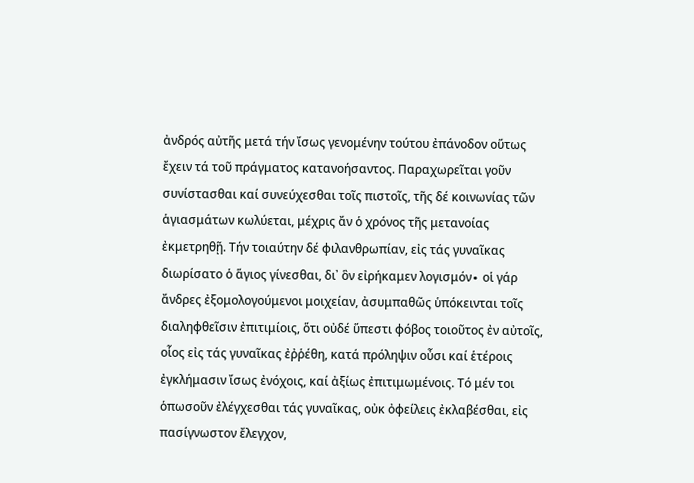ἀνδρός αὐτῆς μετά τήν ἴσως γενομένην τούτου ἐπάνοδον οὕτως ἔχειν τά τοῦ πράγματος κατανοήσαντος. Παραχωρεῖται γοῦν συνίστασθαι καί συνεύχεσθαι τοῖς πιστοῖς, τῆς δέ κοινωνίας τῶν ἁγιασμάτων κωλύεται, μέχρις ἄν ὁ χρόνος τῆς μετανοίας ἐκμετρηθῇ. Τήν τοιαύτην δέ φιλανθρωπίαν, εἰς τάς γυναῖκας διωρίσατο ὁ ἅγιος γίνεσθαι, δι᾿ ὃν εἰρήκαμεν λογισμόν∙ οἱ γάρ ἄνδρες ἐξομολογούμενοι μοιχείαν, ἀσυμπαθῶς ὑπόκεινται τοῖς διαληφθεῖσιν ἐπιτιμίοις, ὅτι οὐδέ ὕπεστι φόβος τοιοῦτος ἐν αὐτοῖς, οἷος εἰς τάς γυναῖκας ἐῤῥέθη, κατά πρόληψιν οὖσι καί ἑτέροις ἐγκλήμασιν ἴσως ἐνόχοις, καί ἀξίως ἐπιτιμωμένοις. Τό μέν τοι ὁπωσοῦν ἐλέγχεσθαι τάς γυναῖκας, οὐκ ὀφείλεις ἐκλαβέσθαι, εἰς πασίγνωστον ἔλεγχον,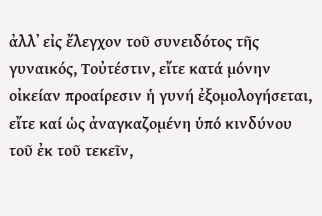ἀλλ᾽ εἰς ἔλεγχον τοῦ συνειδότος τῆς γυναικός, Τοὐτέστιν, εἴτε κατά μόνην οἰκείαν προαίρεσιν ἡ γυνή ἐξομολογήσεται, εἴτε καί ὡς ἀναγκαζομένη ὑπό κινδύνου τοῦ ἐκ τοῦ τεκεῖν,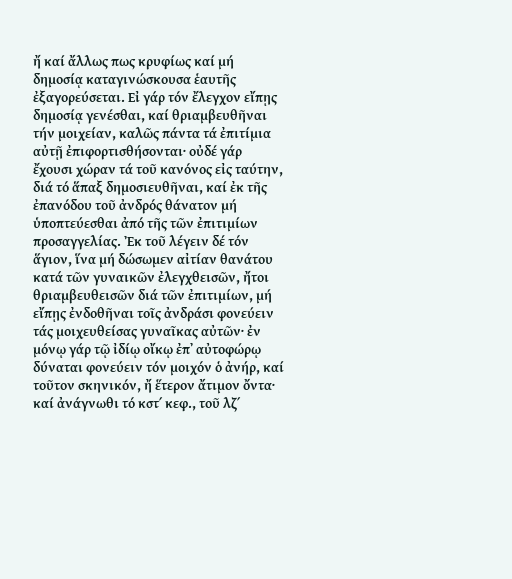ἤ καί ἄλλως πως κρυφίως καί μή δημοσίᾳ καταγινώσκουσα ἑαυτῆς ἐξαγορεύσεται. Εἰ γάρ τόν ἔλεγχον εἴπῃς δημοσίᾳ γενέσθαι, καί θριαμβευθῆναι τήν μοιχείαν, καλῶς πάντα τά ἐπιτίμια αὐτῇ ἐπιφορτισθήσονται∙ οὐδέ γάρ ἔχουσι χώραν τά τοῦ κανόνος εἰς ταύτην, διά τό ἅπαξ δημοσιευθῆναι, καί ἐκ τῆς ἐπανόδου τοῦ ἀνδρός θάνατον μή ὑποπτεύεσθαι ἀπό τῆς τῶν ἐπιτιμίων προσαγγελίας. Ἐκ τοῦ λέγειν δέ τόν ἅγιον, ἵνα μή δώσωμεν αἰτίαν θανάτου κατά τῶν γυναικῶν ἐλεγχθεισῶν, ἤτοι θριαμβευθεισῶν διά τῶν ἐπιτιμίων, μή εἴπῃς ἐνδοθῆναι τοῖς ἀνδράσι φονεύειν τάς μοιχευθείσας γυναῖκας αὐτῶν∙ ἐν μόνῳ γάρ τῷ ἰδίῳ οἴκῳ ἐπ᾿ αὐτοφώρῳ δύναται φονεύειν τόν μοιχόν ὁ ἀνήρ, καί τοῦτον σκηνικόν, ἤ ἕτερον ἄτιμον ὄντα∙ καί ἀνάγνωθι τό κστ΄ κεφ., τοῦ λζ΄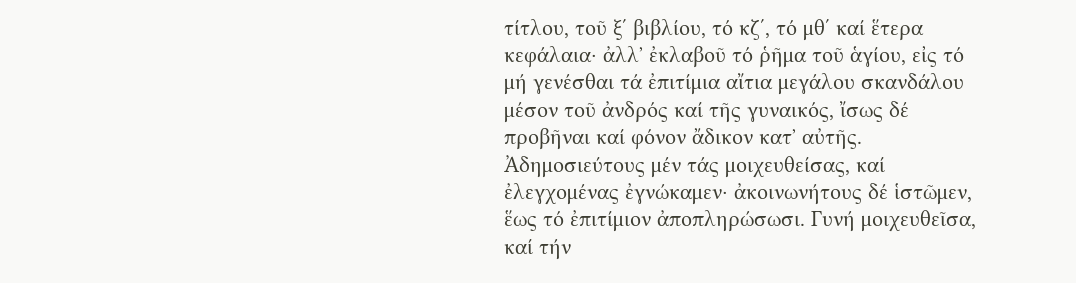τίτλου, τοῦ ξ΄ βιβλίου, τό κζ΄, τό μθ΄ καί ἕτερα κεφάλαια∙ ἀλλ᾽ ἐκλαβοῦ τό ῥῆμα τοῦ ἁγίου, εἰς τό μή γενέσθαι τά ἐπιτίμια αἴτια μεγάλου σκανδάλου μέσον τοῦ ἀνδρός καί τῆς γυναικός, ἴσως δέ προβῆναι καί φόνον ἄδικον κατ᾽ αὐτῆς. Ἀδημοσιεύτους μέν τάς μοιχευθείσας, καί ἐλεγχομένας ἐγνώκαμεν∙ ἀκοινωνήτους δέ ἱστῶμεν, ἕως τό ἐπιτίμιον ἀποπληρώσωσι. Γυνή μοιχευθεῖσα, καί τήν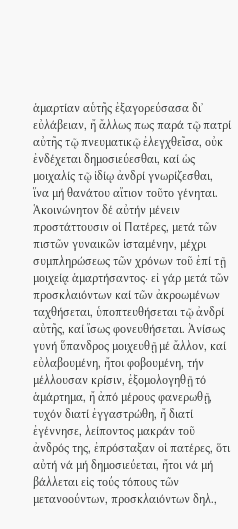ἁμαρτίαν αὑτῆς ἐξαγορεύσασα δι᾽ εὐλάβειαν, ἤ ἄλλως πως παρά τῷ πατρί αὐτῆς τῷ πνευματικῷ ἐλεγχθεῖσα, οὐκ ἐνδέχεται δημοσιεύεσθαι, καί ὡς μοιχαλίς τῷ ἰδίῳ ἀνδρί γνωρίζεσθαι, ἵνα μή θανάτου αἴτιον τοῦτο γένηται. Ἁκοινώνητον δέ αὐτήν μένειν προστάττουσιν οἱ Πατέρες, μετά τῶν πιστῶν γυναικῶν ἱσταμένην, μέχρι συμπληρώσεως τῶν χρόνων τοῦ ἐπί τῇ μοιχείᾳ ἁμαρτήσαντος∙ εἰ γάρ μετά τῶν προσκλαιόντων καί τῶν ἀκροωμένων ταχθήσεται, ὑποπτευθήσεται τῷ ἀνδρί αὐτῆς, καί ἴσως φονευθήσεται. Ἀνίσως γυνή ὕπανδρος μοιχευθῇ μέ ἄλλον, καί εὐλαβουμένη, ἤτοι φοβουμένη, τήν μέλλουσαν κρίσιν, ἐξομολογηθῇ τό ἁμάρτημα, ἤ ἀπό μέρους φανερωθῇ, τυχόν διατί ἐγγαστρώθη, ἤ διατί ἐγέννησε, λείποντος μακράν τοῦ ἀνδρός της, ἐπρόσταξαν οἱ πατέρες, ὅτι αὐτή νά μή δημοσιεύεται, ἤτοι νά μή βάλλεται εἰς τούς τόπους τῶν μετανοούντων, προσκλαιόντων δηλ.,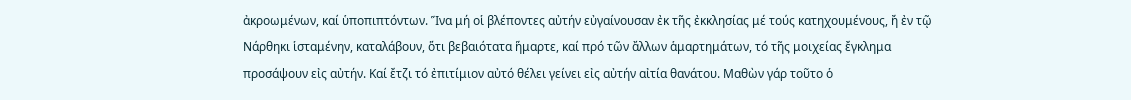ἀκροωμένων, καί ὑποπιπτόντων. Ἵνα μή οἱ βλέποντες αὐτήν εὐγαίνουσαν ἐκ τῆς ἐκκλησίας μέ τούς κατηχουμένους, ἤ ἐν τῷ Νάρθηκι ἱσταμένην, καταλάβουν, ὅτι βεβαιότατα ἥμαρτε, καί πρό τῶν ἄλλων ἁμαρτημάτων, τό τῆς μοιχείας ἔγκλημα προσάψουν εἰς αὐτήν. Καί ἔτζι τό ἐπιτίμιον αὐτό θέλει γείνει εἰς αὐτήν αἰτία θανάτου. Μαθὼν γάρ τοῦτο ὁ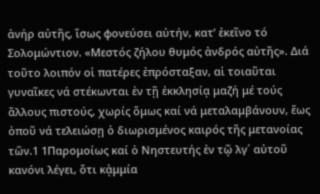ἀνήρ αὐτῆς, ἴσως φονεύσει αὐτήν, κατ’ ἐκεῖνο τό Σολομώντιον. «Μεστός ζήλου θυμός ἀνδρός αὐτῆς». Διά τοῦτο λοιπόν οἱ πατέρες ἐπρόσταξαν, αἱ τοιαῦται γυναῖκες νά στέκωνται ἐν τῇ ἐκκλησίᾳ μαζή μέ τούς ἄλλους πιστούς, χωρίς ὅμως καί νά μεταλαμβάνουν, ἕως ὁποῦ νά τελειώσῃ ὁ διωρισμένος καιρός τῆς μετανοίας τῶν.1 1Παρομοίως καί ὁ Νηστευτής ἐν τῷ λγ΄ αὐτοῦ κανόνι λέγει, ὅτι κᾀμμία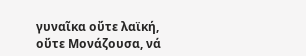γυναῖκα οὔτε λαϊκή, οὔτε Μονάζουσα, νά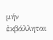μήν ἐκβάλληται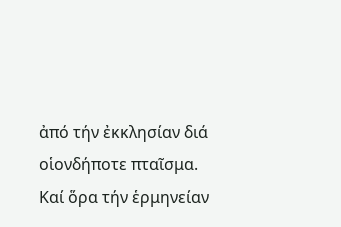ἀπό τήν ἐκκλησίαν διά οἱονδήποτε πταῖσμα. Καί ὅρα τήν ἑρμηνείαν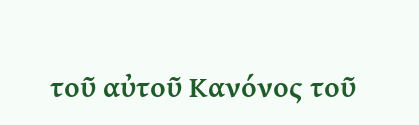τοῦ αὐτοῦ Κανόνος τοῦ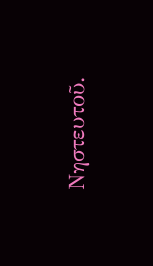Νηστευτοῦ.